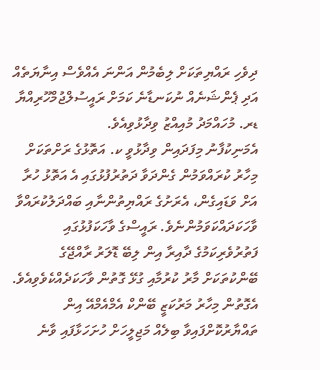ދިވެހި ރައްޔިތަކަށް ލިބެމުން އަންނަ އެއްވެސް އިނާޔަތެއް އަދި ޕެންޝަނެއް ނުކަނޑާނެ ކަމަށް ރައީސުލްޖުމްހޫރިއްޔާ ޑރ. މުހައްމަދު މުއިއްޒު ވިދާޅުވިއެވެ.
އެމަނިކުފާނު މިފަދައިން ވިދާޅުވީ ކ. އަތޮޅުގެ ރަށްތަކަށް މިހާރު ކުރައްވަމުން ގެންދަވާ ދަތުރުފުޅުގައި އެ އަތޮޅު ހުރާ އަށް ވަޑައިގެން، އެރަށުގެ ރައްޔިތުންނާއި ބައްދަލުކުރައްވާ ވާހަކަދައްކަވަމުންނެވެ. ރައީސްގެ ވާހަކަފުޅުގައި ފަތުރުވެރިކަމުގެ ދާއިރާ އިން ލިބޭ ޑޮލަރު ރާއްޖޭގެ ބޭންކުތަކަށް މާރު ކުރުމާއި ގުޅޭ ގޮތުން ވާހަކަދެއްކެވެވިއެވެ.
އެގޮތުން މިހާރު މަރުކަޒީ ބޭންކް އެމްއެމްއޭ އިން ތައްޔާރުކޮށްފައިވާ ބިލެއް މަޖިލީހަށް ހުށަހަޅާފައި ވާނެ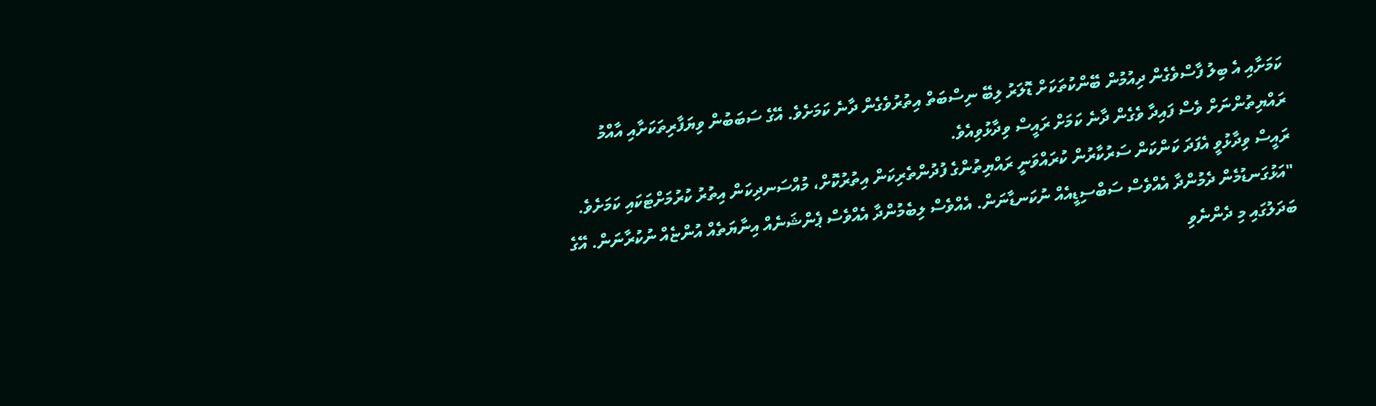ކަމަށާއި އެ ބިލު ފާސްވެގެން ދިއުމުން ބޭންކުތަކަށް ޑޮލަރު ލިބޭ ނިސްބަތް އިތުރުވެގެން ދާނެ ކަމަށެވެ. އޭގެ ސަބަބުން ވިޔަފާރިތަކަށާއި އާއްމު ރައްޔިތުންނަށް ވެސް ފައިދާ ވެގެން ދާނެ ކަމަށް ރައީސް ވިދާޅުވިއެވެ.
ރައީސް ވިދާޅުވީ އެފަދަ ކަންކަން ސަރުކާރުން ކުރައްވަނީ ރައްޔިތުންގެ ފުދުންތެރިކަން އިތުރުކޮށް، މުއްސަނދިކަން އިތުރު ކުރުމަށްޓަކައި ކަމަށެވެ.
"އަޅުގަނޑުމެން ދެމުންދާ އެއްވެސް ސަބްސިޑީއެއް ނުކަނޑާނަން. އެއްވެސް ލިބެމުންދާ އެއްވެސް ޕެންޝަނެއް އިނާޔަތެއް އުންޏެއް ނުކުރާނަން. އޭގެ ބަދަލުގައި މި ދެންނެވި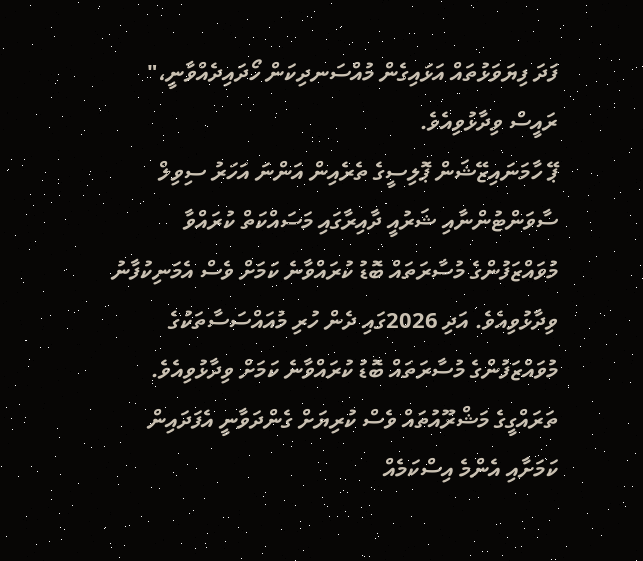ފަދަ ފިޔަވަޅުތައް އަޅައިގެން މުއްސަނދިކަން ހޯދައިދެއްވާނީ،" ރައީސް ވިދާޅުވިއެވެ.
ޕޭ ހާމަނައިޒޭޝަން ޕޮލިސީގެ ތެރެއިން އަންނަ އަހަރު ސިވިލް ސާވަންޓުންނާއި ޝަރުއީ ދާއިރާގައި މަސައްކަތް ކުރައްވާ މުވައްޒަފުންގެ މުސާރަތައް ބޮޑު ކުރައްވާނެ ކަމަށް ވެސް އެމަނިކުފާނު ވިދާޅުވިއެވެ. އަދި 2026ގައި ދެން ހުރި މުއައްސަސާތަކުގެ މުވައްޒަފުންގެ މުސާރަތައް ބޮޑު ކުރައްވާނެ ކަމަށް ވިދާޅުވިއެވެ.
ތަރައްގީގެ މަޝްރޫއުތައް ވެސް ކުރިޔަށް ގެންދަވާނީ އެފަދައިން ކަމަށާއި އެންމެ އިސްކަމެއް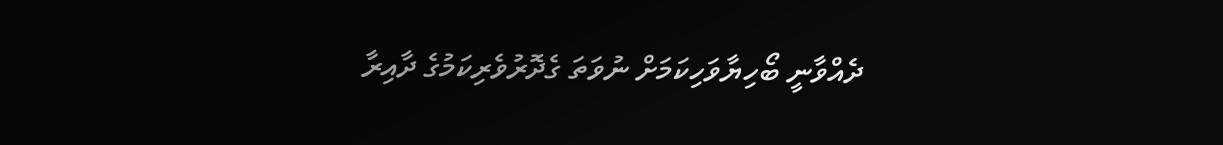ދެއްވާނީ ބޯހިޔާވަހިކަމަށް ނުވަތަ ގެދޮރުވެރިކަމުގެ ދާއިރާ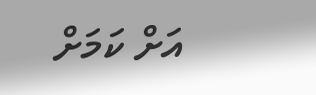އަށް ކަމަށް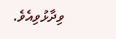ވިދާޅުވިއެވެ.